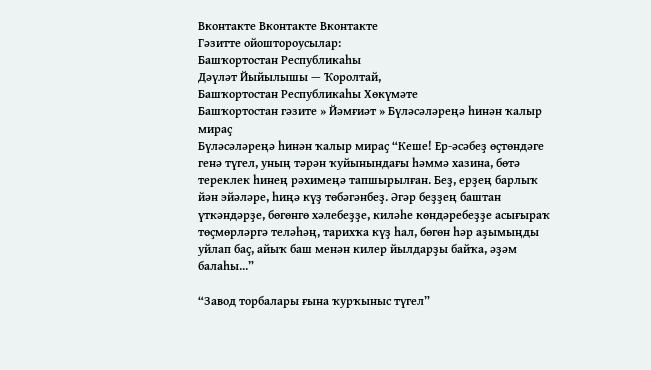Вконтакте Вконтакте Вконтакте
Гәзитте ойоштороусылар:
Башҡортостан Республикаһы
Дәүләт Йыйылышы — Ҡоролтай,
Башҡортостан Республикаһы Хөкүмәте
Башҡортостан гәзите » Йәмғиәт » Бүләсәләреңә һинән ҡалыр мираҫ
Бүләсәләреңә һинән ҡалыр мираҫ “Кеше! Ер-әсәбеҙ өҫтөндәге генә түгел, уның тәрән ҡуйынындағы һәммә хазина, бөтә тереклек һинең рәхимеңә тапшырылған. Беҙ, ерҙең барлыҡ йән эйәләре, һиңә күҙ төбәгәнбеҙ. Әгәр беҙҙең баштан үткәндәрҙе, бөгөнгө хәлебеҙҙе, киләһе көндәребеҙҙе асығыраҡ төҫмөрләргә теләһәң, тарихҡа күҙ һал, бөгөн һәр аҙымыңды уйлап баҫ, айыҡ баш менән килер йылдарҙы байҡа, әҙәм балаһы...”

“Завод торбалары ғына ҡурҡыныс түгел”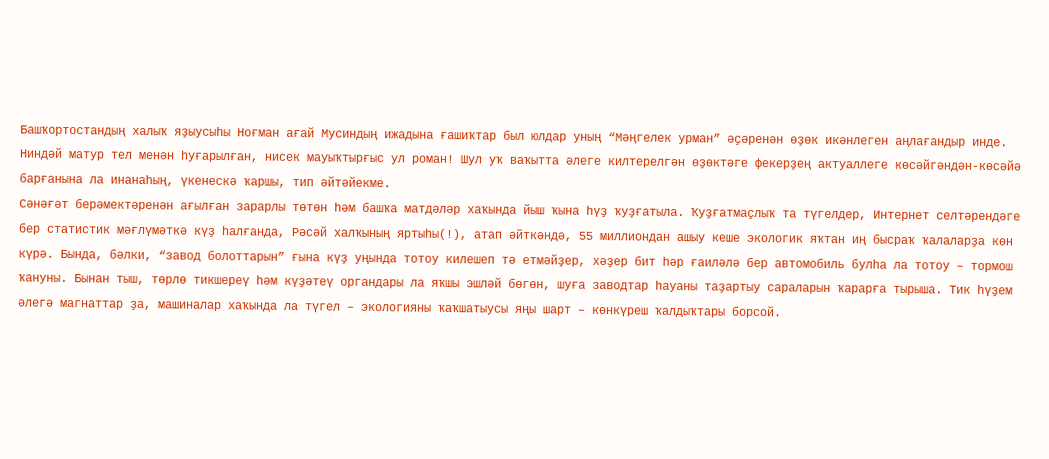Башҡортостандың халыҡ яҙыусыһы Ноғман ағай Мусиндың ижадына ғашиҡтар был юлдар уның “Мәңгелек урман” әҫәренән өҙөк икәнлеген аңлағандыр инде. Ниндәй матур тел менән һуғарылған, нисек мауыҡтырғыс ул роман! Шул уҡ ваҡытта әлеге килтерелгән өҙөктәге фекерҙең актуаллеге көсәйгәндән-көсәйә барғанына ла инанаһың, үкенескә ҡаршы, тип әйтәйекме.
Сәнәғәт берәмектәренән ағылған зарарлы төтөн һәм башҡа матдәләр хаҡында йыш ҡына һүҙ ҡуҙғатыла. Ҡуҙғатмаҫлыҡ та түгелдер, Интернет селтәрендәге бер статистик мәғлүмәткә күҙ һалғанда, Рәсәй халҡының яртыһы(!), атап әйткәндә, 55 миллиондан ашыу кеше экологик яҡтан иң бысраҡ ҡалаларҙа көн күрә. Бында, бәлки, “завод болоттарын” ғына күҙ уңында тотоу килешеп тә етмәйҙер, хәҙер бит һәр ғаиләлә бер автомобиль булһа ла тотоу – тормош ҡануны. Бынан тыш, төрлө тикшереү һәм күҙәтеү органдары ла яҡшы эшләй бөгөн, шуға заводтар һауаны таҙартыу сараларын ҡарарға тырыша. Тик һүҙем әлегә магнаттар ҙа, машиналар хаҡында ла түгел – экологияны ҡаҡшатыусы яңы шарт – көнкүреш ҡалдыҡтары борсой.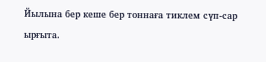Йылына бер кеше бер тоннаға тиклем сүп-сар ырғыта.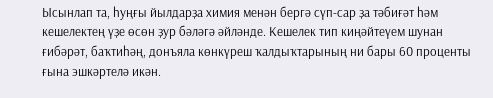Ысынлап та, һуңғы йылдарҙа химия менән бергә сүп-сар ҙа тәбиғәт һәм кешелектең үҙе өсөн ҙур бәләгә әйләнде. Кешелек тип киңәйтеүем шунан ғибәрәт, баҡтиһәң, донъяла көнкүреш ҡалдыҡтарының ни бары 60 проценты ғына эшкәртелә икән.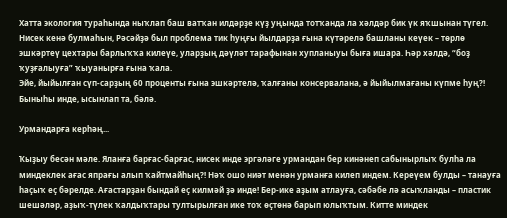Хатта экология тураһында ныҡлап баш ватҡан илдәрҙе күҙ уңында тотҡанда ла хәлдәр бик үк яҡшынан түгел. Нисек кенә булмаһын, Рәсәйҙә был проблема тик һуңғы йылдарҙа ғына күтәрелә башланы кеүек – төрлө эшкәртеү цехтары барлыҡҡа килеүе, уларҙың дәүләт тарафынан хупланыуы быға ишара. Һәр хәлдә, “боҙ ҡуҙғалыуға” ҡыуанырға ғына ҡала.
Эйе, йыйылған сүп-сарҙың 60 проценты ғына эшкәртелә, ҡалғаны консервалана, ә йыйылмағаны күпме һуң?! Быныһы инде, ысынлап та, бәлә.

Урмандарға керһәң...

Ҡыҙыу бесән мәле. Яланға барғас-барғас, нисек инде эргәләге урмандан бер кинәнеп сабынырлыҡ булһа ла миндеклек ағас япрағы алып ҡайтмайһың?! Нәҡ ошо ниәт менән урманға килеп индем. Кереүем булды – танауға һаҫыҡ еҫ бәрелде. Ағастарҙан бындай еҫ килмәй ҙә инде! Бер-ике аҙым атлауға, сәбәбе лә асыҡланды – пластик шешәләр, аҙыҡ-түлек ҡалдыҡтары тултырылған ике тоҡ өҫтөнә барып юлыҡтым. Китте миндек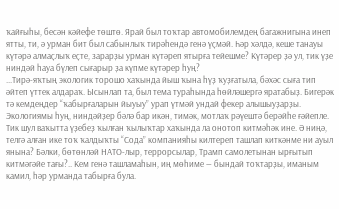ҡайғыһы, бесән кәйефе төштө. Ярай был тоҡтар автомобилемдең багажнигына инеп ятты, ти, ә урман бит был сабынлыҡ тирәһендә генә үҫмәй. Һәр хәлдә, кеше танауы күтәрә алмаҫлыҡ еҫте, зарарҙы урман күтәреп ятырға тейешме? Күтәрер ҙә ул, тик үҙе ниндәй һауа бүлеп сығарыр ҙа күпме күтәрер һуң?
...Тирә-яҡтың экологик торошо хаҡында йыш ҡына һүҙ ҡуҙғатыла, бәхәс сыға тип әйтеп үттек алдараҡ. Ысынлап та, был тема тураһында һөйләшергә яратабыҙ. Бигерәк тә кемдеңдер “ҡабырғаларын йыуыу” урап үтмәй ундай фекер алышыуҙарҙы. Экологиямы һуң, ниндәйҙер бәлә бар икән, тимәк, мотлаҡ рәүештә берәйһе ғәйепле. Тик шул ваҡытта үҙебеҙ ҡылған ҡылыҡтар хаҡында ла онотоп китмәһәк ине. Ә ниңә, телгә алған ике тоҡ ҡалдыҡты “Сода” компанияһы килтереп ташлап киткәнме ни ауыл янына? Бәлки, бөтөнләй НАТО-лыр, террорсылар, Трамп самолетынан ырғытып китмәгәйе тағы?.. Кем генә ташламаһын, иң мөһиме — бындай тоҡтарҙы, иманым камил, һәр урманда табырға була.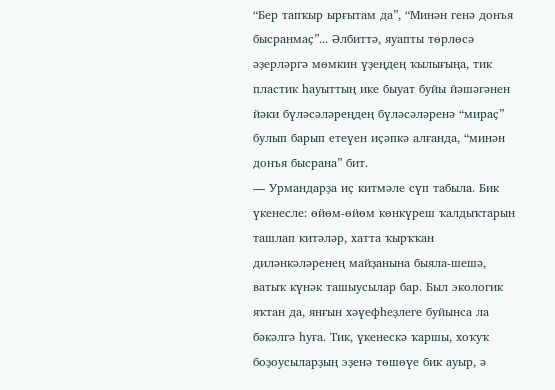“Бер тапҡыр ырғытам да”, “Минән генә донъя бысранмаҫ”... Әлбиттә, яуапты төрлөсә әҙерләргә мөмкин үҙеңдең ҡылығыңа, тик пластик һауыттың ике быуат буйы йәшәгәнен йәки бүләсәләреңдең бүләсәләренә “мираҫ” булып барып етеүен иҫәпкә алғанда, “минән донъя бысрана” бит.
— Урмандарҙа иҫ китмәле сүп табыла. Бик үкенесле: өйөм-өйөм көнкүреш ҡалдыҡтарын ташлап китәләр, хатта ҡырҡҡан диләнкәләренең майҙанына быяла-шешә, ватыҡ күнәк ташыусылар бар. Был экологик яҡтан да, янғын хәүефһеҙлеге буйынса ла бәкәлгә һуға. Тик, үкенескә ҡаршы, хоҡуҡ боҙоусыларҙың эҙенә төшөүе бик ауыр, ә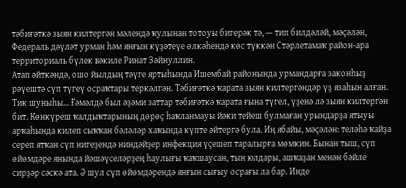тәбиғәткә зыян килтергән мәлендә ҡулынан тотоуы бигерәк тә, — тип билдәләй, мәҫәлән, Федераль дәүләт урман һәм янғын күҙәтеүе өлкәһендә көс түккән Стәрлетамаҡ район-ара территориаль бүлек вәкиле Ринат Зәйнуллин.
Атап әйткәндә, ошо йылдың тәүге яртыһында Ишембай районында урмандарға законһыҙ рәүештә сүп түгеү осраҡтары теркәлгән. Тәбиғәткә ҡарата зыян килтергәндәр үҙ язаһын алған.
Тик шуныһы... Ғәмәлдә был әҙәми заттар тәбиғәткә ҡарата ғына түгел, үҙенә лә зыян килтергән бит. Көнкүреш ҡалдыҡтарының дөрөҫ һаҡланмауы йәки тейеш булмаған урындарҙа ятыуы арҡаһында килеп сыҡҡан бәләләр хаҡында күпте әйтергә була. Иң ябайы, мәҫәлән: теләһә ҡайҙа сереп ятҡан сүп нигеҙендә ниндәйҙер инфекция үҫешеп таралырға мөмкин. Бынан тыш, сүп өйөмдәре янында йәшәүселәрҙең һаулығы ҡаҡшаусан, тын юлдары, ашҡаҙан менән бәйле сирҙәр сәскә ата. Ә шул сүп өйөмдәрендә янғын сығыу осрағы ла бар. Инде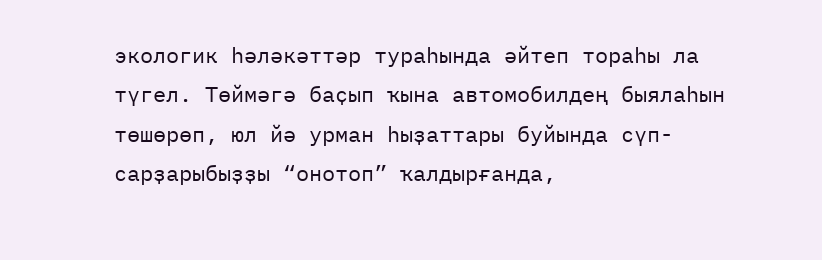экологик һәләкәттәр тураһында әйтеп тораһы ла түгел. Төймәгә баҫып ҡына автомобилдең быялаһын төшөрөп, юл йә урман һыҙаттары буйында сүп-сарҙарыбыҙҙы “онотоп” ҡалдырғанда,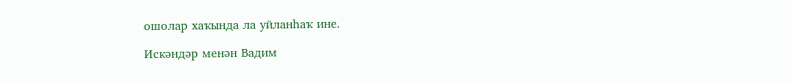ошолар хаҡында ла уйланһаҡ ине.

Искәндәр менән Вадим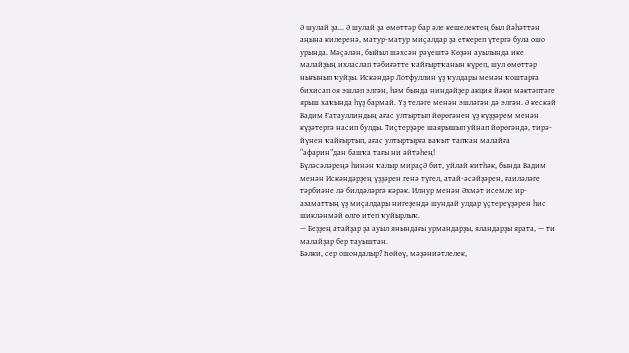Ә шулай ҙа... Ә шулай ҙа өмөттәр бар әле кешелектең был йәһәттән аңына килеренә, матур-матур миҫалдар ҙа еткереп үтергә була ошо урында. Мәҫәлән, быйыл шәхсән рәүештә Көҙән ауылында ике малайҙың ихласлап тәбиғәтте ҡайғыртҡанын күреп, шул өмөттәр нығынып ҡуйҙы. Искәндәр Лотфуллин үҙ ҡулдары менән ҡоштарға бихисап оя эшләп элгән, һәм бында ниндәйҙер акция йәки мәктәптәге ярыш хаҡында һүҙ бармай. Үҙ теләге менән эшләгән дә элгән. Ә кескәй Вадим Ғатауллиндың ағас ултыртып йөрөгәнен үҙ күҙҙәрем менән күҙәтергә насип булды. Тиҫтерҙәре шаярышып уйнап йөрөгәндә, тирә-йүнен ҡайғыртып, ағас ултыртырға ваҡыт тапҡан малайға “афарин”дан башҡа тағы ни әйтәһең!
Бүләсәләреңә һинән ҡалыр мираҫӘ бит, уйлай китһәк, бында Вадим менән Искәндәрҙең үҙҙәрен генә түгел, атай-әсәйҙәрен, ғаиләләге тәрбиәне лә билдәләргә кәрәк. Илнур менән Әхмәт исемле ир-азаматтың үҙ миҫалдары нигеҙендә шундай улдар үҫтереүҙәрен һис шикләнмәй өлгө итеп ҡуйырлыҡ.
— Беҙҙең атайҙар ҙа ауыл янындағы урмандарҙы, яландарҙы ярата, — ти малайҙар бер тауыштан.
Бәлки, сер ошондалыр? Һөйөү, мәҙәниәтлелек,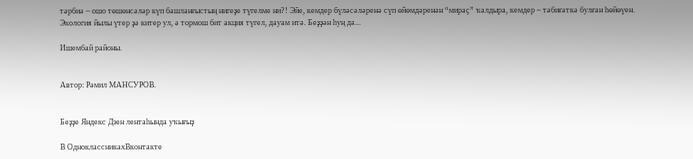тәрбиә – ошо төшөнсәләр күп башланғыстың нигеҙе түгелме ни?! Эйе, кемдер бүләсәләренә сүп өйөмдәренән “мираҫ” ҡалдыра, кемдер – тәбиғәткә булған һөйөүен.
Экология йылы үтер ҙә китер ул, ә тормош бит акция түгел, дауам итә. Беҙҙән һуң да...

Ишембай районы.


Автор: Рәмил МАНСУРОВ.


Беҙҙе Яндекс Дзен лентаһында уҡығыҙ

В ОдноклассникахВконтакте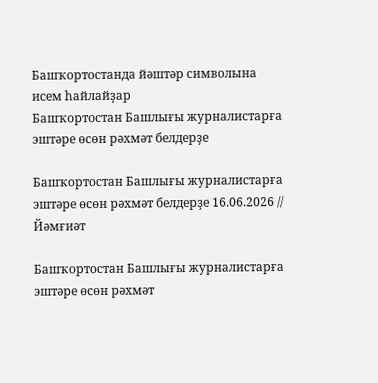Башҡортостанда йәштәр символына исем һайлайҙар
Башҡортостан Башлығы журналистарға эштәре өсөн рәхмәт белдерҙе

Башҡортостан Башлығы журналистарға эштәре өсөн рәхмәт белдерҙе 16.06.2026 // Йәмғиәт

Башҡортостан Башлығы журналистарға эштәре өсөн рәхмәт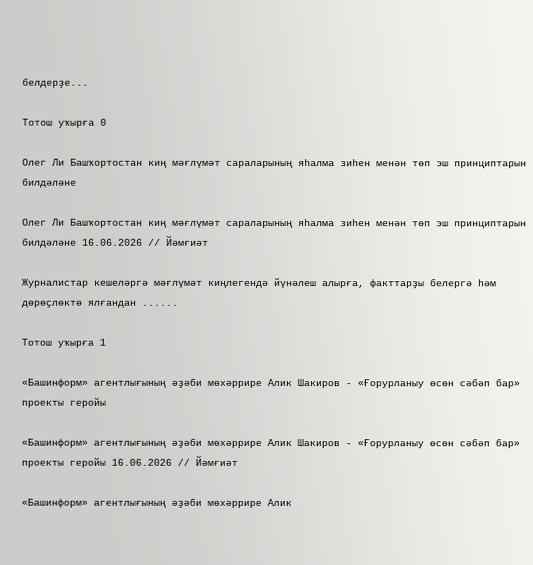белдерҙе...

Тотош уҡырға 0

Олег Ли Башҡортостан киң мәғлүмәт сараларының яһалма зиһен менән төп эш принциптарын билдәләне

Олег Ли Башҡортостан киң мәғлүмәт сараларының яһалма зиһен менән төп эш принциптарын билдәләне 16.06.2026 // Йәмғиәт

Журналистар кешеләргә мәғлүмәт киңлегендә йүнәлеш алырға, факттарҙы белергә һәм дөрөҫлөктө ялғандан ......

Тотош уҡырға 1

«Башинформ» агентлығының әҙәби мөхәррире Алик Шакиров - «Ғорурланыу өсөн сәбәп бар» проекты геройы

«Башинформ» агентлығының әҙәби мөхәррире Алик Шакиров - «Ғорурланыу өсөн сәбәп бар» проекты геройы 16.06.2026 // Йәмғиәт

«Башинформ» агентлығының әҙәби мөхәррире Алик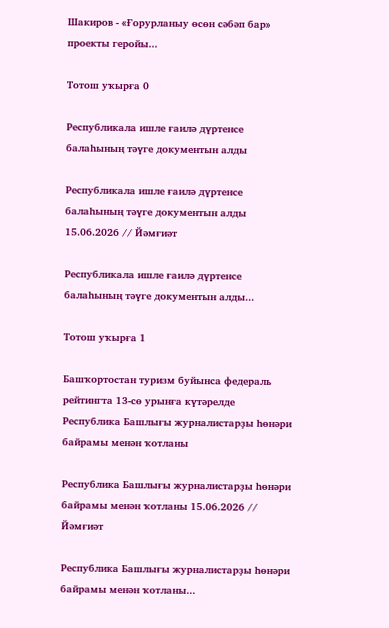Шакиров - «Ғорурланыу өсөн сәбәп бар» проекты геройы...

Тотош уҡырға 0

Республикала ишле ғаилә дүртенсе балаһының тәүге документын алды

Республикала ишле ғаилә дүртенсе балаһының тәүге документын алды 15.06.2026 // Йәмғиәт

Республикала ишле ғаилә дүртенсе балаһының тәүге документын алды...

Тотош уҡырға 1

Башҡортостан туризм буйынса федераль рейтингта 13-сө урынға күтәрелде
Республика Башлығы журналистарҙы һөнәри байрамы менән ҡотланы

Республика Башлығы журналистарҙы һөнәри байрамы менән ҡотланы 15.06.2026 // Йәмғиәт

Республика Башлығы журналистарҙы һөнәри байрамы менән ҡотланы...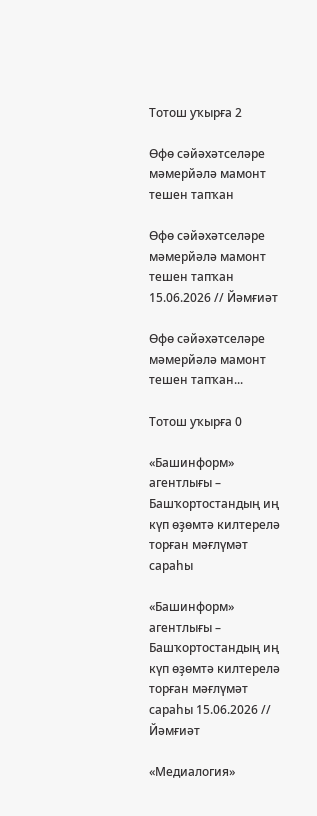Тотош уҡырға 2

Өфө сәйәхәтселәре мәмерйәлә мамонт тешен тапҡан

Өфө сәйәхәтселәре мәмерйәлә мамонт тешен тапҡан 15.06.2026 // Йәмғиәт

Өфө сәйәхәтселәре мәмерйәлә мамонт тешен тапҡан...

Тотош уҡырға 0

«Башинформ» агентлығы – Башҡортостандың иң күп өҙөмтә килтерелә торған мәғлүмәт сараһы

«Башинформ» агентлығы – Башҡортостандың иң күп өҙөмтә килтерелә торған мәғлүмәт сараһы 15.06.2026 // Йәмғиәт

«Медиалогия»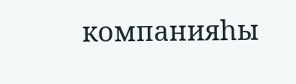компанияһы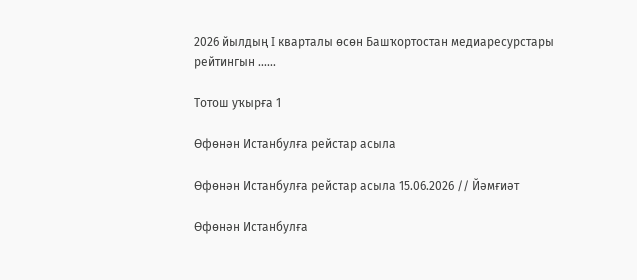2026 йылдың I кварталы өсөн Башҡортостан медиаресурстары рейтингын ......

Тотош уҡырға 1

Өфөнән Истанбулға рейстар асыла

Өфөнән Истанбулға рейстар асыла 15.06.2026 // Йәмғиәт

Өфөнән Истанбулға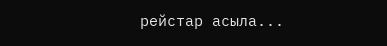рейстар асыла...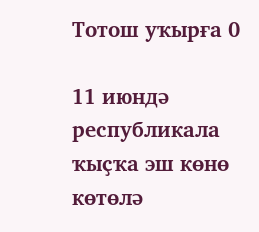Тотош уҡырға 0

11 июндә республикала ҡыҫҡа эш көнө көтөлә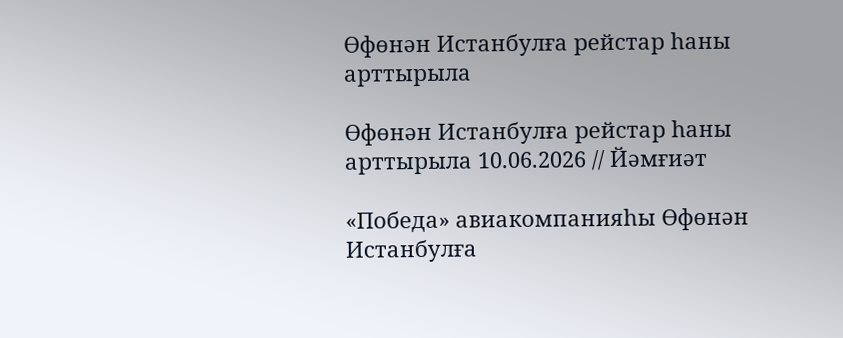Өфөнән Истанбулға рейстар һаны арттырыла

Өфөнән Истанбулға рейстар һаны арттырыла 10.06.2026 // Йәмғиәт

«Победа» авиакомпанияһы Өфөнән Истанбулға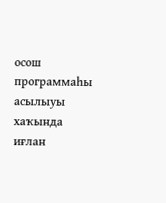осош программаһы асылыуы хаҡында иғлан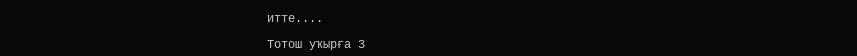итте....

Тотош уҡырға 3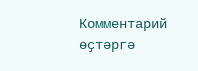Комментарий өҫтәргә